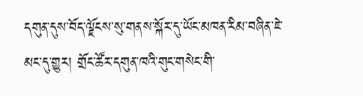དགུན་དུས་བོད་ལྗོངས་སུ་གནས་སྐོར་དུ་ཡོང་མཁན་རིམ་བཞིན་ཇེ་མང་དུ་གྱུར། གྲོང་ཚོར་དགུན་ཁའི་གུང་གསེང་གི་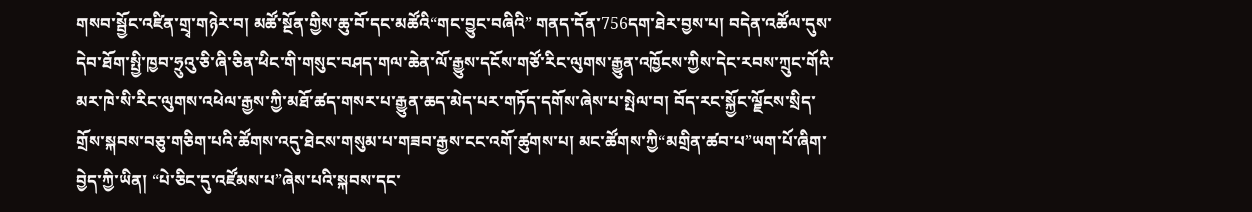གསབ་སྦྱོང་འཛིན་གྲྭ་གཉེར་བ། མཚོ་སྔོན་གྱིས་ཆུ་བོ་དང་མཚོའི“གང་བྱུང་བཞིའི” གནད་དོན་756དག་ཐེར་བྱས་པ། བདེན་འཚོལ་དུས་དེབ་ཐོག་སྤྱི་ཁྱབ་ཧྲུའུ་ཅི་ཞི་ཅིན་ཕིང་གི་གསུང་བཤད་གལ་ཆེན་ལོ་རྒྱུས་དངོས་གཙོ་རིང་ལུགས་རྒྱུན་འཁྱོངས་ཀྱིས་དེང་རབས་ཀྲུང་གོའི་མར་ཁེ་སི་རིང་ལུགས་འཕེལ་རྒྱས་ཀྱི་མཐོ་ཚད་གསར་པ་རྒྱུན་ཆད་མེད་པར་གཏོད་དགོས་ཞེས་པ་སྤེལ་བ། བོད་རང་སྐྱོང་ལྗོངས་སྲིད་གྲོས་སྐབས་བཅུ་གཅིག་པའི་ཚོགས་འདུ་ཐེངས་གསུམ་པ་གཟབ་རྒྱས་ངང་འགོ་ཚུགས་པ། མང་ཚོགས་ཀྱི“མགྲིན་ཚབ་པ”ཡག་པོ་ཞིག་བྱེད་ཀྱི་ཡིན། “པེ་ཅིང་དུ་འཛོམས་པ”ཞེས་པའི་སྐབས་དང་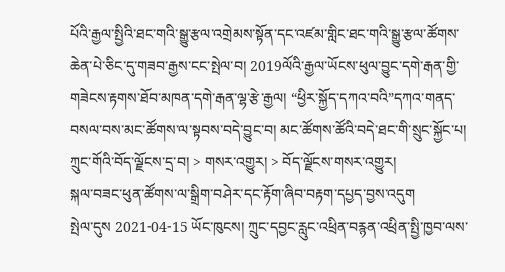པོའི་རྒྱལ་སྤྱིའི་ཐང་གའི་སྒྱུ་རྩལ་འགྲེམས་སྟོན་དང་འཛམ་གླིང་ཐང་གའི་སྒྱུ་རྩལ་ཚོགས་ཆེན་པེ་ཅིང་དུ་གཟབ་རྒྱས་ངང་སྤེལ་བ། 2019ལོའི་རྒྱལ་ཡོངས་ཕུལ་བྱུང་དགེ་རྒན་གྱི་གཟེངས་རྟགས་ཐོབ་མཁན་དགེ་རྒན་ལྷ་རྩེ་རྒྱལ། “ཕྱིར་སྐྱོད་དཀའ་བའི”དཀའ་གནད་བསལ་བས་མང་ཚོགས་ལ་སྟབས་བདེ་བྱུང་བ། མང་ཚོགས་ཚོའི་བདེ་ཐང་གི་སྲུང་སྐྱོང་པ།
ཀྲུང་གོའི་བོད་ལྗོངས་དྲ་བ། > གསར་འགྱུར། > བོད་ལྗོངས་གསར་འགྱུར།
སྐལ་བཟང་ཕུན་ཚོགས་ལ་སྒྲིག་བཤེར་དང་རྟོག་ཞིབ་བརྟག་དཔྱད་བྱས་འདུག
སྤེལ་དུས 2021-04-15 ཡོང་ཁུངས། ཀྲུང་དབྱང་རླུང་འཕྲིན་བརྙན་འཕྲིན་སྤྱི་ཁྱབ་ལས་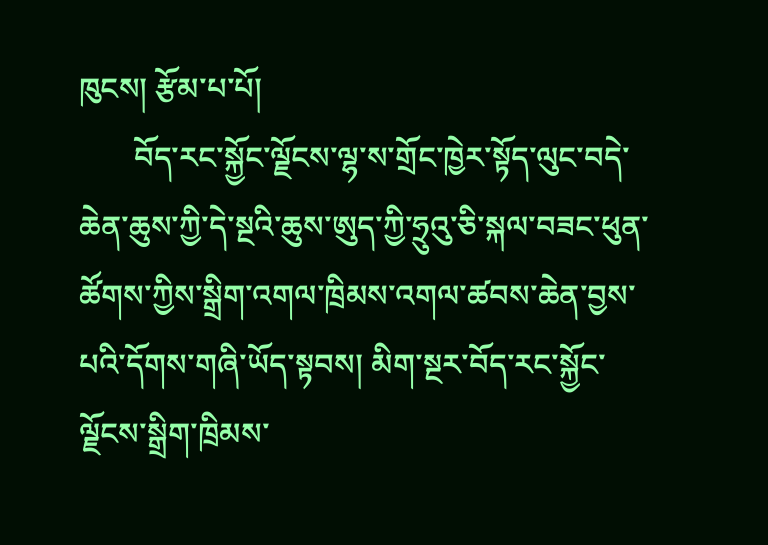ཁུངས། རྩོམ་པ་པོ།
       བོད་རང་སྐྱོང་ལྗོངས་ལྷ་ས་གྲོང་ཁྱེར་སྟོད་ལུང་བདེ་ཆེན་ཆུས་ཀྱི་དེ་སྔའི་ཆུས་ཨུད་ཀྱི་ཧྲུའུ་ཅི་སྐལ་བཟང་ཕུན་ཚོགས་ཀྱིས་སྒྲིག་འགལ་ཁྲིམས་འགལ་ཚབས་ཆེན་བྱས་པའི་དོགས་གཞི་ཡོད་སྟབས། མིག་སྔར་བོད་རང་སྐྱོང་ལྗོངས་སྒྲིག་ཁྲིམས་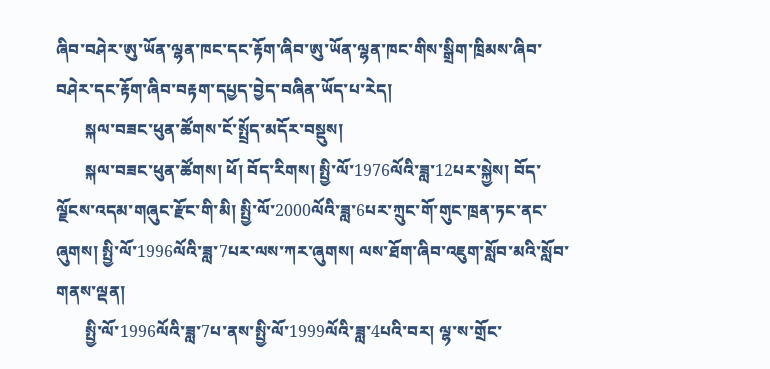ཞིབ་བཤེར་ཨུ་ཡོན་ལྷན་ཁང་དང་རྟོག་ཞིབ་ཨུ་ཡོན་ལྷན་ཁང་གིས་སྒྲིག་ཁྲིམས་ཞིབ་བཤེར་དང་རྟོག་ཞིབ་བརྟག་དཔྱད་བྱེད་བཞིན་ཡོད་པ་རེད།
       སྐལ་བཟང་ཕུན་ཚོགས་ངོ་སྤྲོད་མདོར་བསྡུས།
       སྐལ་བཟང་ཕུན་ཚོགས། ཕོ། བོད་རིགས། སྤྱི་ལོ་1976ལོའི་ཟླ་12པར་སྐྱེས། བོད་ལྗོངས་འདམ་གཞུང་རྫོང་གི་མི། སྤྱི་ལོ་2000ལོའི་ཟླ་6པར་ཀྲུང་གོ་གུང་ཁྲན་ཏང་ནང་ཞུགས། སྤྱི་ལོ་1996ལོའི་ཟླ་7པར་ལས་ཀར་ཞུགས། ལས་ཐོག་ཞིབ་འཇུག་སློབ་མའི་སློབ་གནས་ལྡན།
       སྤྱི་ལོ་1996ལོའི་ཟླ་7པ་ནས་སྤྱི་ལོ་1999ལོའི་ཟླ་4པའི་བར། ལྷ་ས་གྲོང་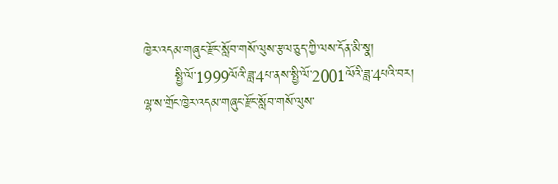ཁྱེར་འདམ་གཞུང་རྫོང་སློབ་གསོ་ལུས་རྩལ་ཅུད་ཀྱི་ལས་དོན་མི་སྣ།
       སྤྱི་ལོ་1999ལོའི་ཟླ་4པ་ནས་སྤྱི་ལོ་2001ལོའི་ཟླ་4པའི་བར། ལྷ་ས་གྲོང་ཁྱེར་འདམ་གཞུང་རྫོང་སློབ་གསོ་ལུས་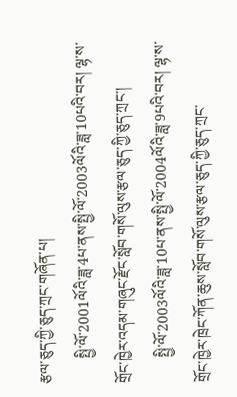རྩལ་ཅུད་ཀྱི་ཅུད་ཀྲང་གཞོན་པ།
       སྤྱི་ལོ་2001ལོའི་ཟླ་4པ་ནས་སྤྱི་ལོ་2003ལོའི་ཟླ་10པའི་བར། ལྷ་ས་གྲོང་ཁྱེར་འདམ་གཞུང་རྫོང་སློབ་གསོ་ལུས་རྩལ་ཅུད་ཀྱི་ཅུད་ཀྲང་།
       སྤྱི་ལོ་2003ལོའི་ཟླ་10པ་ནས་སྤྱི་ལོ་2004ལོའི་ཟླ་9པའི་བར། ལྷ་ས་གྲོང་ཁྱེར་ཁྲེང་ཀོན་ཆུས་སློབ་གསོ་ལུས་རྩལ་ཅུད་ཀྱི་ཅུད་ཀྲང་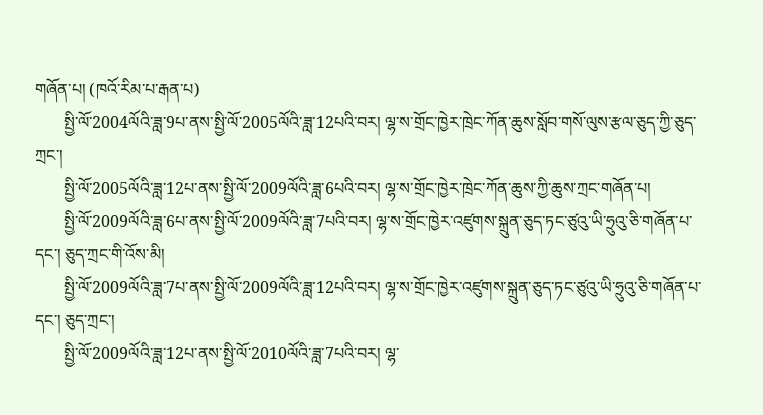གཞོན་པ། (ཁའོ་རིམ་པ་རྒན་པ)
       སྤྱི་ལོ་2004ལོའི་ཟླ་9པ་ནས་སྤྱི་ལོ་2005ལོའི་ཟླ་12པའི་བར། ལྷ་ས་གྲོང་ཁྱེར་ཁྲེང་ཀོན་ཆུས་སློབ་གསོ་ལུས་རྩལ་ཅུད་ཀྱི་ཅུད་ཀྲང་།
       སྤྱི་ལོ་2005ལོའི་ཟླ་12པ་ནས་སྤྱི་ལོ་2009ལོའི་ཟླ་6པའི་བར། ལྷ་ས་གྲོང་ཁྱེར་ཁྲེང་ཀོན་ཆུས་ཀྱི་ཆུས་ཀྲང་གཞོན་པ།
       སྤྱི་ལོ་2009ལོའི་ཟླ་6པ་ནས་སྤྱི་ལོ་2009ལོའི་ཟླ་7པའི་བར། ལྷ་ས་གྲོང་ཁྱེར་འཛུགས་སྐྲུན་ཅུད་ཏང་ཙུའུ་ཡི་ཧྲུའུ་ཅི་གཞོན་པ་དང་། ཅུད་ཀྲང་གི་འོས་མི།
       སྤྱི་ལོ་2009ལོའི་ཟླ་7པ་ནས་སྤྱི་ལོ་2009ལོའི་ཟླ་12པའི་བར། ལྷ་ས་གྲོང་ཁྱེར་འཛུགས་སྐྲུན་ཅུད་ཏང་ཙུའུ་ཡི་ཧྲུའུ་ཅི་གཞོན་པ་དང་། ཅུད་ཀྲང་།
       སྤྱི་ལོ་2009ལོའི་ཟླ་12པ་ནས་སྤྱི་ལོ་2010ལོའི་ཟླ་7པའི་བར། ལྷ་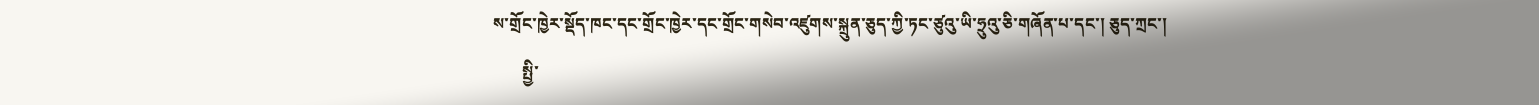ས་གྲོང་ཁྱེར་སྡོད་ཁང་དང་གྲོང་ཁྱེར་དང་གྲོང་གསེབ་འཛུགས་སྐྲུན་ཅུད་ཀྱི་ཏང་ཙུའུ་ཡི་ཧྲུའུ་ཅི་གཞོན་པ་དང་། ཅུད་ཀྲང་།
       སྤྱི་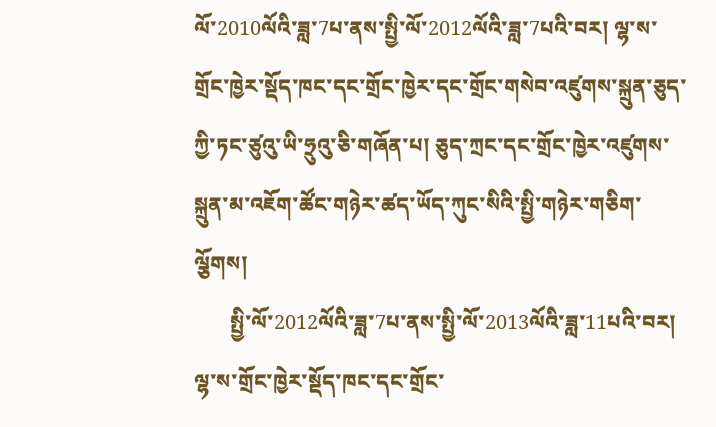ལོ་2010ལོའི་ཟླ་7པ་ནས་སྤྱི་ལོ་2012ལོའི་ཟླ་7པའི་བར། ལྷ་ས་གྲོང་ཁྱེར་སྡོད་ཁང་དང་གྲོང་ཁྱེར་དང་གྲོང་གསེབ་འཛུགས་སྐྲུན་ཅུད་ཀྱི་ཏང་ཙུའུ་ཡི་ཧྲུའུ་ཅི་གཞོན་པ། ཅུད་ཀྲང་དང་གྲོང་ཁྱེར་འཛུགས་སྐྲུན་མ་འཇོག་ཚོང་གཉེར་ཚད་ཡོད་ཀུང་སིའི་སྤྱི་གཉེར་གཅིག་ལྕོགས།
       སྤྱི་ལོ་2012ལོའི་ཟླ་7པ་ནས་སྤྱི་ལོ་2013ལོའི་ཟླ་11པའི་བར། ལྷ་ས་གྲོང་ཁྱེར་སྡོད་ཁང་དང་གྲོང་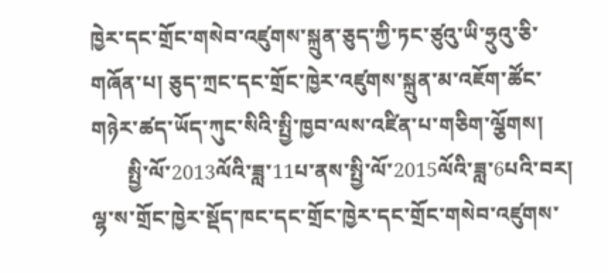ཁྱེར་དང་གྲོང་གསེབ་འཛུགས་སྐྲུན་ཅུད་ཀྱི་ཏང་ཙུའུ་ཡི་ཧྲུའུ་ཅི་གཞོན་པ། ཅུད་ཀྲང་དང་གྲོང་ཁྱེར་འཛུགས་སྐྲུན་མ་འཇོག་ཚོང་གཉེར་ཚད་ཡོད་ཀུང་སིའི་སྤྱི་ཁྱབ་ལས་འཛིན་པ་གཅིག་ལྕོགས།
       སྤྱི་ལོ་2013ལོའི་ཟླ་11པ་ནས་སྤྱི་ལོ་2015ལོའི་ཟླ་6པའི་བར། ལྷ་ས་གྲོང་ཁྱེར་སྡོད་ཁང་དང་གྲོང་ཁྱེར་དང་གྲོང་གསེབ་འཛུགས་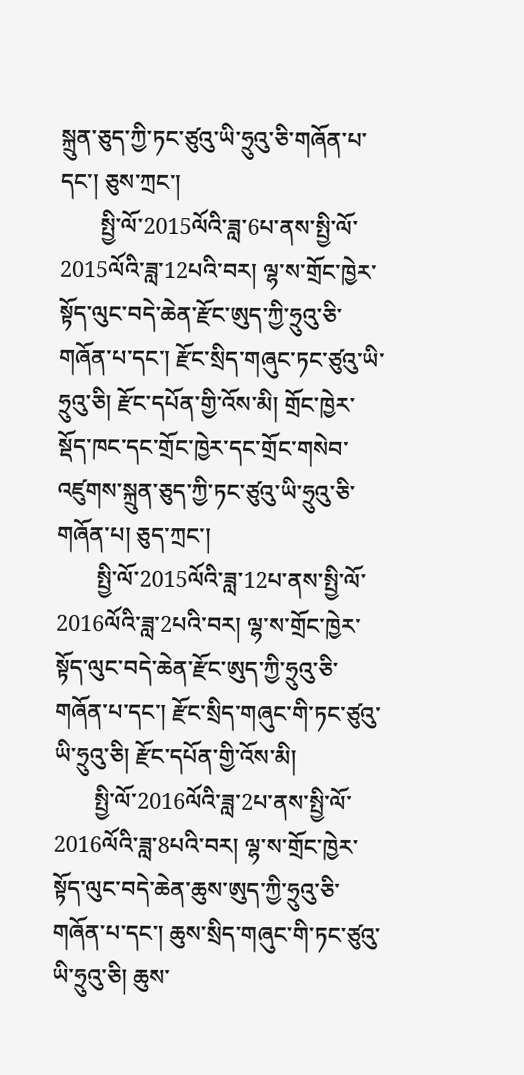སྐྲུན་ཅུད་ཀྱི་ཏང་ཙུའུ་ཡི་ཧྲུའུ་ཅི་གཞོན་པ་དང་། ཅུས་ཀྲང་།
       སྤྱི་ལོ་2015ལོའི་ཟླ་6པ་ནས་སྤྱི་ལོ་2015ལོའི་ཟླ་12པའི་བར། ལྷ་ས་གྲོང་ཁྱེར་སྟོད་ལུང་བདེ་ཆེན་རྫོང་ཨུད་ཀྱི་ཧྲུའུ་ཅི་གཞོན་པ་དང་། རྫོང་སྲིད་གཞུང་ཏང་ཙུའུ་ཡི་ཧྲུའུ་ཅི། རྫོང་དཔོན་གྱི་འོས་མི། གྲོང་ཁྱེར་སྡོད་ཁང་དང་གྲོང་ཁྱེར་དང་གྲོང་གསེབ་འཛུགས་སྐྲུན་ཅུད་ཀྱི་ཏང་ཙུའུ་ཡི་ཧྲུའུ་ཅི་གཞོན་པ། ཅུད་ཀྲང་།
       སྤྱི་ལོ་2015ལོའི་ཟླ་12པ་ནས་སྤྱི་ལོ་2016ལོའི་ཟླ་2པའི་བར། ལྷ་ས་གྲོང་ཁྱེར་སྟོད་ལུང་བདེ་ཆེན་རྫོང་ཨུད་ཀྱི་ཧྲུའུ་ཅི་གཞོན་པ་དང་། རྫོང་སྲིད་གཞུང་གི་ཏང་ཙུའུ་ཡི་ཧྲུའུ་ཅི། རྫོང་དཔོན་གྱི་འོས་མི།
       སྤྱི་ལོ་2016ལོའི་ཟླ་2པ་ནས་སྤྱི་ལོ་2016ལོའི་ཟླ་8པའི་བར། ལྷ་ས་གྲོང་ཁྱེར་སྟོད་ལུང་བདེ་ཆེན་ཆུས་ཨུད་ཀྱི་ཧྲུའུ་ཅི་གཞོན་པ་དང་། ཆུས་སྲིད་གཞུང་གི་ཏང་ཙུའུ་ཡི་ཧྲུའུ་ཅི། ཆུས་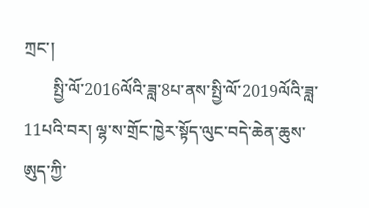ཀྲང་།
       སྤྱི་ལོ་2016ལོའི་ཟླ་8པ་ནས་སྤྱི་ལོ་2019ལོའི་ཟླ་11པའི་བར། ལྷ་ས་གྲོང་ཁྱེར་སྟོད་ལུང་བདེ་ཆེན་ཆུས་ཨུད་ཀྱི་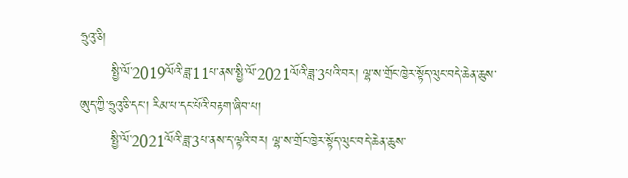ཧྲུའུ་ཅི།
       སྤྱི་ལོ་2019ལོའི་ཟླ་11པ་ནས་སྤྱི་ལོ་2021ལོའི་ཟླ་3པའི་བར། ལྷ་ས་གྲོང་ཁྱེར་སྟོད་ལུང་བདེ་ཆེན་ཆུས་ཨུད་ཀྱི་ཧྲུའུ་ཅི་དང་། རིམ་པ་དང་པོའི་བརྟག་ཞིབ་པ།
       སྤྱི་ལོ་2021ལོའི་ཟླ་3པ་ནས་ད་ལྟའི་བར། ལྷ་ས་གྲོང་ཁྱེར་སྟོད་ལུང་བདེ་ཆེན་ཆུས་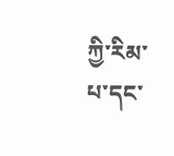ཀྱི་རིམ་པ་དང་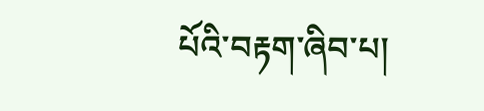པོའི་བརྟག་ཞིབ་པ།